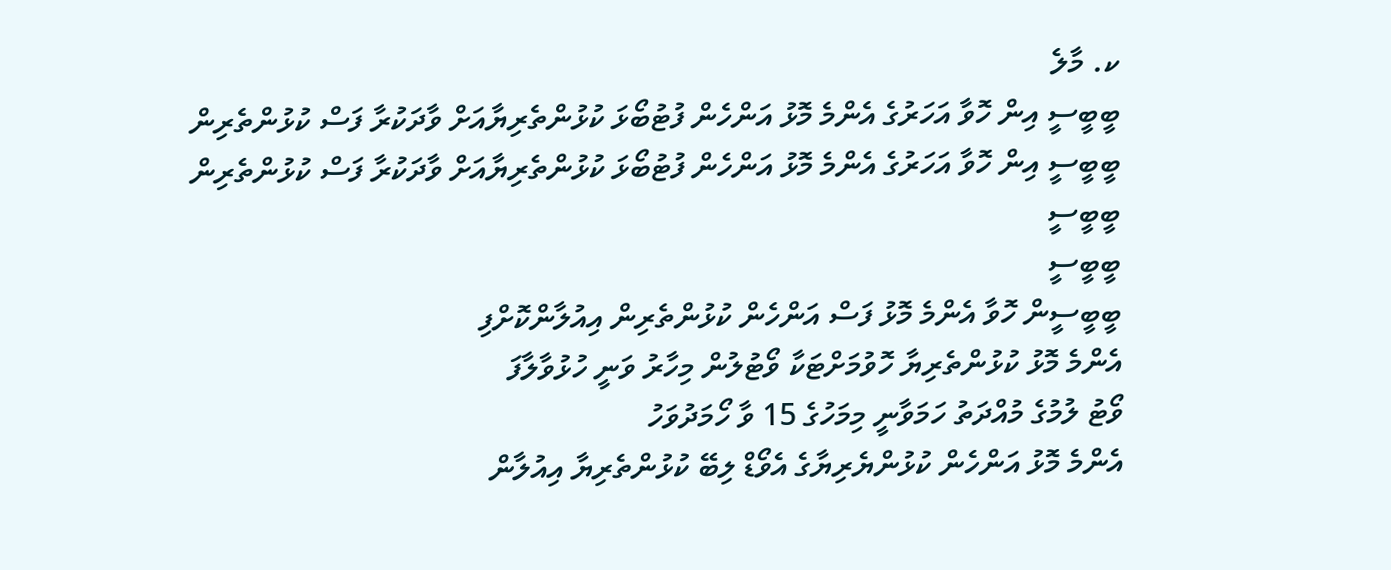ކ. މާލެ
ބީބީސީ އިން ހޮވާ އަހަރުގެ އެންމެ މޮޅު އަންހެން ފުޓުބޯޅަ ކުޅުންތެރިޔާއަށް ވާދަކުރާ ފަސް ކުޅުންތެރިން
ބީބީސީ އިން ހޮވާ އަހަރުގެ އެންމެ މޮޅު އަންހެން ފުޓުބޯޅަ ކުޅުންތެރިޔާއަށް ވާދަކުރާ ފަސް ކުޅުންތެރިން
ބީބީސީ
ބީބީސީ
ބީބީސީން ހޮވާ އެންމެ މޮޅު ފަސް އަންހެން ކުޅުންތެރިން އިއުލާންކޮށްފި
އެންމެ މޮޅު ކުޅުންތެރިޔާ ހޮވުމަށްޓަކާ ވޯޓުލުން މިހާރު ވަނީ ހުޅުވާލާފަ
ވޯޓު ލުމުގެ މުއްދަތު ހަމަވާނީ މިމަހުގެ 15 ވާ ހޯމަދުވަހު
އެންމެ މޮޅު އަންހެން ކުޅުންޔެރިޔާގެ އެވޯޑް ލިބޭ ކުޅުންތެރިޔާ އިއުލާން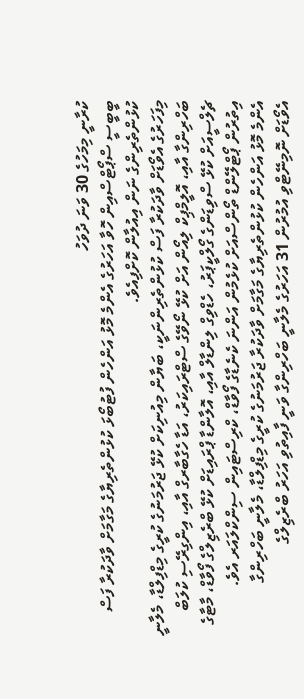ކުރާނީ މިމަހުގެ 30 ވަނަ ދުވަހު
ބީބީސީ ސްޕޯޓްސްއިން ހޮވާ އަހަރުގެ އެންމެ މޮޅު އަންހެން ފުޓުބޯޅަ ކުޅުންތެރިޔާގެ މަގާމަށް ވާދަކުރާ ފަސް ކުޅުންތެރިންގެ ނަން އިއުލާން ކޮށްފިއެވެ.
މިފަހަރުގެ އެވޯޑަށް ވާދަކުރާ ފަސް ކުޅުންތެރިންނަކީ، ބަޔާން މިއުނިކަށް ކުޅޭ ޖަރުމަނުގެ ކުރީގެ މިޑްފިލްޑާ، މެލާނީ ބަހްރިންގާ އާއި، އޮލީމްޕިކް ލިއޯން އަށް ކުޅޭ ނޯވޭގެ ސްޓްރައިކަރު، އަޑާ ހެގާބާރގް އާއި، އިންގިރޭސި ކުލަބް ޗެލްސީއަށް ކުޅޭ ސްވިޑަންގެ ގޯލްކީޕަރު، ހެޑްވިގް ލިންޑާލް އާއި، އޮލާންޑާ ޕްރައިޑަށް ކުޅޭ ބްރެޒިލްގެ ފޯވާޑް، މާޓާގެ އިތުރުން ޕޯޓްލޭންޑް ތޯންސްއަށް ކުޅެމުން އަންނަ ކެނެޑާގެ ފޯވާޑް، ކްރިސްޓައިން ސިންކްލައަރ އެވެ.
އެންމެ މޮޅު އަންހެން ކުޅުންތެރިޔާގެ މަގާމަށް ވާދަކުރާ ޖަރުމަނުގެ ކުރީގެ މިޑްފިލްޑާ، މެލާނީ ބަހްރިންގާ
އެވޯޑަށް ނޮމިނޭޓްވި އުމުރުން 31 އަހަރުގެ މެލާނީ ބަހްރިންގާ ވަނީ ފާއިތުވި އަހަރު ބްރެޒިލްގެ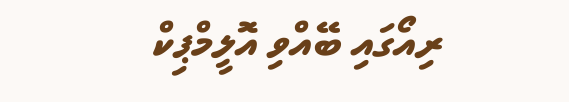ރިއޯގައި ބޭއްވި އޮލީމްޕިކް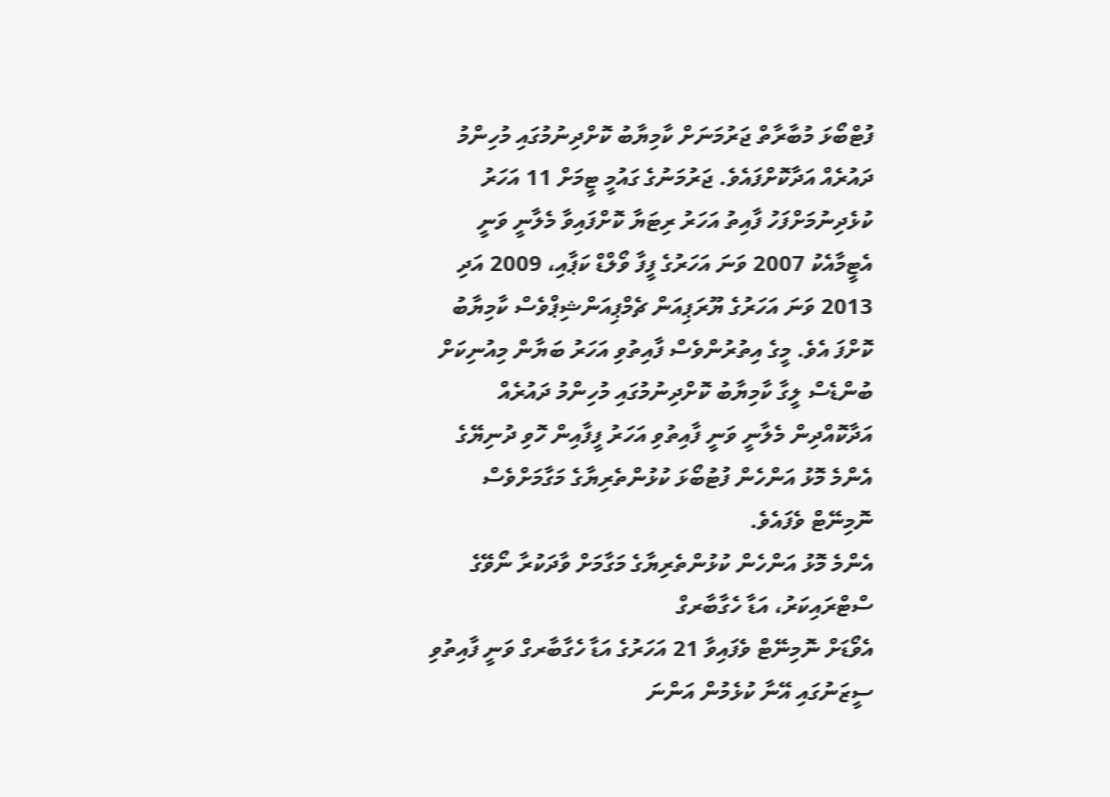ފުޓްބޯޅަ މުބާރާތް ޖަރުމަނަށް ކާމިޔާބު ކޮށްދިނުމުގައި މުހިންމު ދައުރެއް އަދާކޮށްފައެވެ. ޖަރުމަނުގެ ގައުމީ ޓީމަށް 11 އަހަރު ކުޅެދިނުމަށްފަހު ފާއިތު އަހަރު ރިޓަޔާ ކޮށްފައިވާ މެލާނީ ވަނީ އެޓީމާއެކު 2007 ވަނަ އަހަރުގެ ފީފާ ވޯލްޑް ކަޕާއި، 2009 އަދި 2013 ވަނަ އަހަރުގެ ޔޫރަޕިއަން ޗެމްޕިއަންޝިޕްވެސް ކާމިޔާބު ކޮށްފަ އެވެ. މީގެ އިތުރުންވެސް ފާއިތުވި އަހަރު ބަޔާން މިއުނިކަށް ބުންޑެސް ލީގާ ކާމިޔާބު ކޮށްދިނުމުގައި މުހިންމު ދައުރެއް އަދާކޮއްދިން މެލާނީ ވަނީ ފާއިތުވި އަހަރު ފީފާއިން ހޮވި ދުނިޔޭގެ އެންމެ މޮޅު އަންހެން ފުޓުބޯޅަ ކުޅުންތެރިޔާގެ މަގާމަށްވެސް ނޮމިނޭޓް ވެފައެވެ.
އެންމެ މޮޅު އަންހެން ކުޅުންތެރިޔާގެ މަގާމަށް ވާދަކުރާ ނޯވޭގެ ސްޓްރައިކަރު، އަޑާ ހެގާބާރގް
އެވޯޑަށް ނޮމިނޭޓް ވެފައިވާ 21 އަހަރުގެ އަޑާ ހެގާބާރގް ވަނީ ފާއިތުވި ސީޒަނުގައި އޭނާ ކުޅެމުން އަންނަ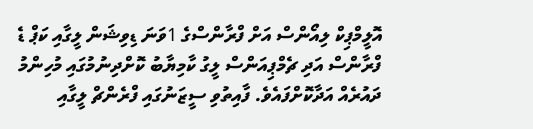އޮލީމްޕިކް ލިއޯންސް އަށް ފްރާންސްގެ 1ވަނަ ޑިވިޝަން ލީގާއި ކަޕް ޑެ ފްރާންސް އަދި ޗެމްޕިއަންސް ލީގު ކާމިޔާބު ކޮށްދިނުމުގައި މުހިންމު ދައުރެއް އަދާކޮށްފައެވެ. ފާއިތުވި ސީޒަނުގައި ފްރެންޗް ލީގާއި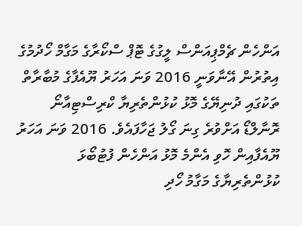އަންހެން ޗެމްޕިއަންސް ލީގުގެ ޓޮޕް ސްކޯރާގެ މަގާމް ހޯދުމުގެ އިތުރުން އޭނާވަނީ 2016 ވަނަ އަހަރު ޔޫއެފާގެ މުބާރާތް ތަކުގައި ދުނިޔޭގެ މޮޅު ކުޅުންތެރިޔާ ކްރިސްޓިއާނޯ ރޮނާލްޑޯ އަށްވުރެ ގިނަ ގޯލު ޖަހާފައެވެ. 2016 ވަނަ އަހަރު ޔޫއެފާއިން ހޮވި އެންމެ މޮޅު އަންހެން ފުޓުބޯޅަ ކުޅުންތެރިޔާގެ މަގާމު ހޯދި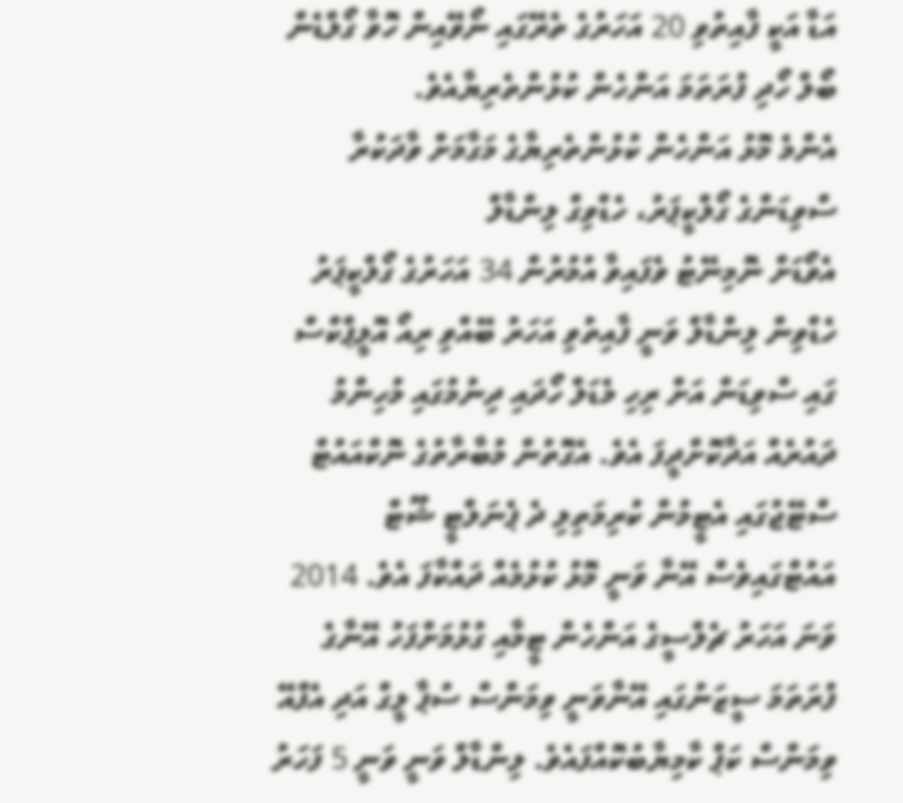އަޑާ އަކީ ފާއިތުވި 20 އަހަރުގެ ތެރޭގައި ނޯވޭއިން ހޮވާ ގޯލްޑެން ބޯލް ހޯދި ފުރަތަމަ އަންހެން ކުޅުންތެރިޔާއެވެ.
އެންމެ މޮޅު އަންހެން ކުޅުންތެރިޔާގެ މަގާމަށް ވާދަކުރާ ސްވިޑަންގެ ގޯލްކީޕަރު، ހެޑްވިގް ލިންޑާލް
އެވޯޑަށް ނޮމިނޭޓު ވެފައިވާ އުމުރުން 34 އަހަރުގެ ގޯލްކީޕަރު ހެޑްވިން ލިންޑާލް ވަނީ ފާއިތުވި އަހަރު ބޭއްވި ރިއޯ އޮލީޕްކްސް ގައި ސްވިޑަން އަށް ރިހި މެޑަލް ހޯދައި ދިނުމުގައި މުހިންމު ދައުރެއް އަދާކޮށްދީފަ އެވެ. އެގޮތުން މުބާރާތުގެ ނޮކްއައުޓް ސްޓޭޖުގައި އެޓީމުން ކުރިމަތިލި ދެ ޕެނަލްޓީ ޝޫޓް އައުޓްގައިވެސް އޭނާ ވަނީ މޮޅު ކުޅުމެއް ދައްކާފަ އެވެ. 2014 ވަނަ އަހަރު ޗެލްސީގެ އަންހެން ޓީމާއި ގުޅުމަށްފަހު އޭނާގެ ފުރަތަމަ ސީޒަނުގައި އޭނާވަނީ ވިމަންސް ސުޕާ ލީގް އަދި އެފްއޭ ވިމަންސް ކަޕް ކާމިޔާބުކޮއްފައެވެ. ލިންޑާލް ވަނީ ވަނީ 5 ފަހަރު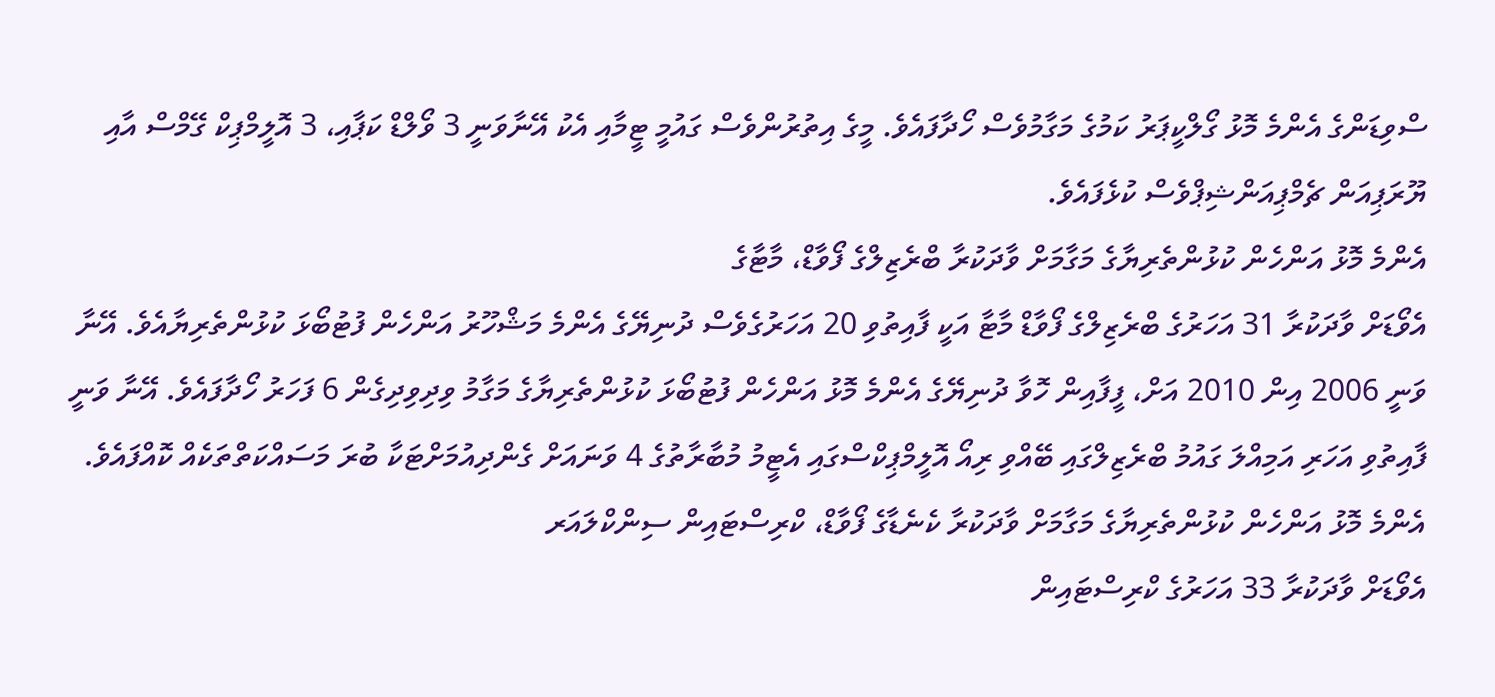ސްވިޑަންގެ އެންމެ މޮޅު ގޯލްކީޕަރު ކަމުގެ މަގާމުވެސް ހޯދާފައެވެ. މީގެ އިތުރުންވެސް ގައުމީ ޓީމާއި އެކު އޭނާވަނީ 3 ވޯލްޑް ކަޕާއި، 3 އޮލީމްޕިކް ގޭމްސް އާއި ޔޫރަޕިއަން ޗެމްޕިއަންޝިޕްވެސް ކުޅެފައެވެ.
އެންމެ މޮޅު އަންހެން ކުޅުންތެރިޔާގެ މަގާމަށް ވާދަކުރާ ބްރެޒިލްގެ ފޯވާޑް، މާޓާގެ
އެވޯޑަށް ވާދަކުރާ 31 އަހަރުގެ ބްރެޒިލްގެ ފޯވާޑް މާޓާ އަކީ ފާއިތުވި 20 އަހަރުގެވެސް ދުނިޔޭގެ އެންމެ މަޝްހޫރު އަންހެން ފުޓުބޯޅަ ކުޅުންތެރިޔާއެވެ. އޭނާ ވަނީ 2006 އިން 2010 އަށް، ފީފާއިން ހޮވާ ދުނިޔޭގެ އެންމެ މޮޅު އަންހެން ފުޓުބޯޅަ ކުޅުންތެރިޔާގެ މަގާމު ވިދިވިދިގެން 6 ފަހަރު ހޯދާފައެވެ. އޭނާ ވަނީ ފާއިތުވި އަހަރި އަމިއްލަ ގައުމު ބްރެޒިލްގައި ބޭއްވި ރިއޯ އޮލީމްޕިކްސްގައި އެޓީމު މުބާރާތުގެ 4 ވަނައަށް ގެންދިއުމަށްޓަކާ ބުރަ މަސައްކަތްތަކެއް ކޮއްފައެވެ.
އެންމެ މޮޅު އަންހެން ކުޅުންތެރިޔާގެ މަގާމަށް ވާދަކުރާ ކެނެޑާގެ ފޯވާޑް، ކްރިސްޓައިން ސިންކްލައަރ
އެވޯޑަށް ވާދަކުރާ 33 އަހަރުގެ ކްރިސްޓައިން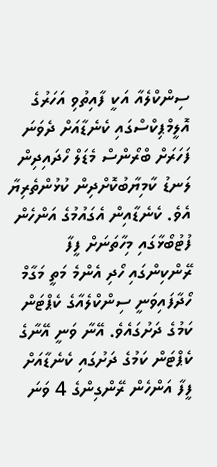ސިންކްލެއާ އަކީ ފާއިތުވި އަހަރުގެ އޮލީމްޕިކްސްގައި ކެނެޑާއަށް ދެވަނަ ފަހަރަށް ބްރޯންސް މެޑަލް ހޯދައިދިން ލަނޑު ކާމިޔާބުކޮށްދިން ކުޅުންތެރިޔާ އެވެ. ކެނެޑާއިން އެގައުމުގެ އަންހެން ފުޓުބޯޅާގައި މިހާތަނަށް ފީފާ ރޭންކިންގައި ހޯދި އެންމެ މަތީ މަގާމް ހޯދާފައިވަނީ ސިންކްލެއާގެ ކެޕްޓަން ކަމުގެ ދަށުގައެވެ. އޭނާ ވަނީ އޭނާގެ ކެޕްޓަން ކަމުގެ ދަށުގައި ކެނެޑާއަށް ފީފާ އަންހެން ރޭންގިންގެ 4 ވަނަ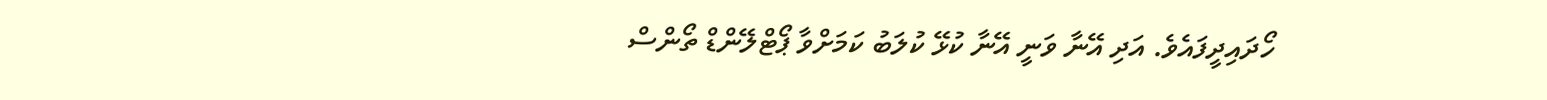ހޯދައިދީފައެވެ. އަދި އޭނާ ވަނީ އޭނާ ކުޅޭ ކުލަބު ކަމަށްވާ ޕޯޓްލޭންޑް ތޯންސް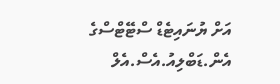އަށް ޔުނައިޓެޑް ސްޓޭޓްސްގެ އެން.ޑަބްލިއު.އެސް.އެލް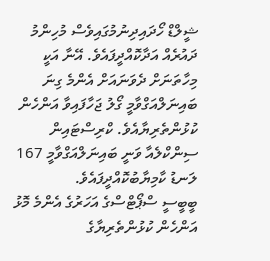ޝީލްޑް ހޯދައިދިނުމުގައިވެސް މުހިންމު ދައުރެއް އަދާކޮއްދީފައެވެ. އޭނާ އަކީ މިހާތަނަށް ދެވަނައަށް އެންމެ ގިނަ ބައިނަލްއަގްވާމީ ގޯލު ޖަހާފައިވާ އަންހެން ކުޅުންތެރިޔާއެވެ. ކްރިސްޓައިން ސިންކްލެއާ ވަނީ ބައިނަލްއަގްވާމީ 167 ލަނޑު ކާމިޔާބުކޮއްދީފައެވެ.
ބީބީސީ ސްޕޯޓްސްގެ އަހަރުގެ އެންމެ މޮޅު އަންހެން ކުޅުންތެރިޔާގެ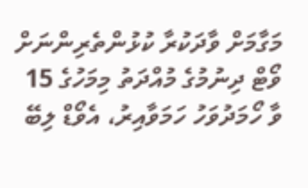މަގާމަށް ވާދަކުރާ ކުޅުންތެރިންނަށް ވޯޓް ދިނުމުގެ މުއްދަތު މިމަހުގެ 15 ވާ ހޯމަދުވަހު ހަމަވާއިރު، އެވޯޑް ލިބޭ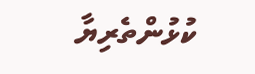ކުޅުންތެރިޔާ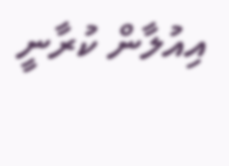އިއުލާން ކުރާނީ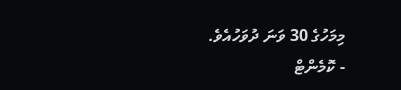މިމަހުގެ 30 ވަނަ ދުވަހުއެވެ.
- ކޮމެންޓް